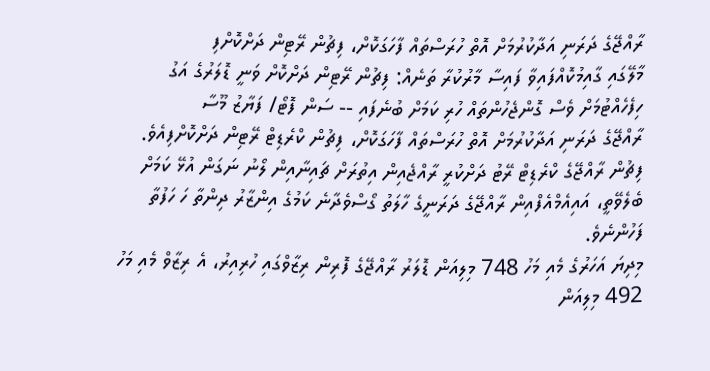ރާއްޖޭގެ ދަރަނި އަދާކުރުމަށް އޮތް ހުރަސްތައް ފާހަގަކޮށް، ފިޗުން ރޭޓިން ދަށްކޮށްފި
މާލޭގައި ގާއިމުކޮއްފައިވާ ފައިސާ މާރުކުރާ ތަނެއް: ފިޗުން ރޭޓިން ދަށްކޮށް ވަނީ ޑޮލަރުގެ އަގު ހިފެހެއްޓުމަށް ވެސް ގޮންޖެހުންތައް ހުރި ކަމަށް ބުނެފައި -- ސަން ފޮޓޯ/ ފަޔާޒު މޫސާ
ރާއްޖޭގެ ދަރަނި އަދާކުރުމަށް އޮތް ހުރަސްތައް ފާހަގަކޮށް، ފިޗުން ކްރެޑިޓް ރޭޓިން ދަށްކޮށްފިއެވެ.
ފިޗުން ރާއްޖޭގެ ކްރެޑިޓް ރޭޓު ދަށްކުރީ ރާއްޖެއިން އިތުރަށް ޗައިނާއިން ލޯނު ނަގަން އުޅޭ ކަމަށް ބެލެވޭތީ، އައިއެމްއެފްއިން ރާއްޖޭގެ ދަރަނީގެ ހާލަތު ގޯސްވެދާނެ ކަމުގެ އިންޒާރު ދިންތާ ހަ ހަފުތާ ފަހުންނެވެ.
މިދިޔަ އަހަރުގެ މެއި މަހު 748 މިލިއަން ޑޮލަރު ރާއްޖޭގެ ފޮރިން ރިޒާވްގައި ހުރިއިރު، އެ ރިޒާވް މެއި މަހު 492 މިލިއަން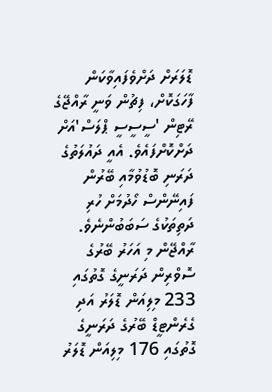ޑޮލަރަށް ދަށްވެފައިވާކަން ފާހަގަކޮށް، ފިޗުން ވަނީ ރާއްޖޭގެ ރޭޓިން 'ސީސީސީ ޕްލަސް'އަށް ދަށްކޮށްފައެވެ. އެއީ ދައުލަތުގެ ދަރަނި ބޮޑުވުމާއި ބޭރުން ފައިނޭންސް ހޯދުމަށް ހުރި ދަތިތަކުގެ ސަބަބުންނެވެ.
ރާއްޖޭން މި އަހަރު ބޭރުގެ ސޮވްރިން ދަރަނީގެ ގޮތުގައި 233 މިލިއަން ޑޮލަރު އަދި ގެރެންޓީޑް ބޭރުގެ ދަރަނީގެ ގޮތުގައި 176 މިލިއަން ޑޮލަރު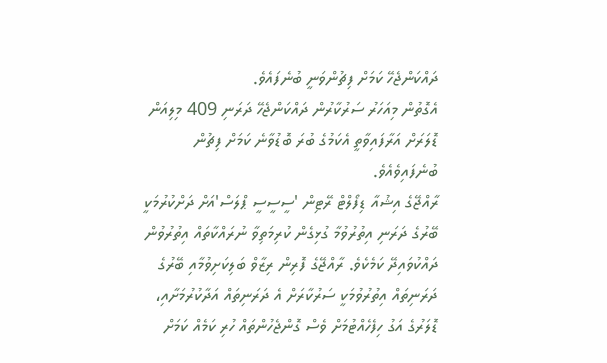ދައްކަންޖެހޭ ކަމަށް ފިޗުންވަނީ ބުނެފައެވެ.
އެގޮތުން މިއަހަރު ސަރުކާރުން ދައްކަންޖެހޭ ދަރަނި 409 މިލިއަން ޑޮލަރަށް އަރާފައިވާތީ އެކަމުގެ ބުރަ ބޮޑުވާނެ ކަމަށް ފިޗުން ބުނެފައިވެއެވެ.
ރާއްޖޭގެ އިޝުއާ ޑިފޯލްޓް ރޭޓިން 'ސީސީސީ ޕްލަސް'އަށް ދަށްކުރުމަކީ ބޭރުގެ ދަރަނި އިތުރުވުމާ ގުޅިގެން ކުރިމަތިވާ ނުރައްކާތައް އިތުރުވުން ދައްކުވައިދޭ ކަމެކެވެ. ރާއްޖޭގެ ފޮރިން ރިޒާވް ބަލިކަށިވުމާއި ބޭރުގެ ދަރަނިތައް އިތުރުވުމަކީ ސަރުކާރަށް އެ ދަރަނިތައް އަދާކުރުމަށާއި، ޑޮލަރުގެ އަގު ހިފެހެއްޓުމަށް ވެސް ގޮންޖެހުންތައް ހުރި ކަމެއް ކަމަށް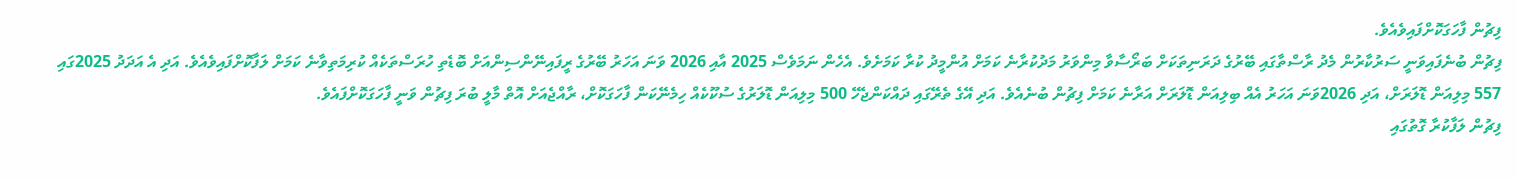ފިޗުން ފާހަގަކޮށްފައިވެއެވެ.
ފިޗުން ބުނެފައިވަނީ ސަރުކާރުން މެދު ރާސްތާގައި ބޭރުގެ ދަރަނިތަކަށް ބަރޯސާވާ މިންވަރު މަދުކުރާނެ ކަމަށް އުންމީދު ކުރާ ކަމަށެވެ. އެހެން ނަމަވެސް 2025 އާއި 2026 ވަނަ އަހަރު ބޭރުގެ ރީފައިނޭންސިންއަށް ބޮޑެތި ހުރަސްތަކެއް ކުރިމަތިވާނެ ކަމަށް ލަފާކޮށްފައިވެއެވެ. އަދި އެ އަދަދު 2025ގައި 557 މިލިއަން ޑޮލަރަށް، އަދި 2026ވަނަ އަހަރު އެއް ބިލިއަން ޑޮލަރަށް އަރާނެ ކަމަށް ފިޗުން ބުނެއެވެ. އަދި އޭގެ ތެރޭގައި ދައްކަންޖެހޭ 500 މިލިއަން ޑޮލަރުގެ ސުކޫކެއް ހިމެނޭކަން ފާހަގަކޮށް، ރާއްޖެއަށް އޮތް މާލީ ބުރަ ފިޗުން ވަނީ ފާހަގަކޮށްފައެވެ.
ފިޗުން ލަފާކުރާ ގޮތުގައި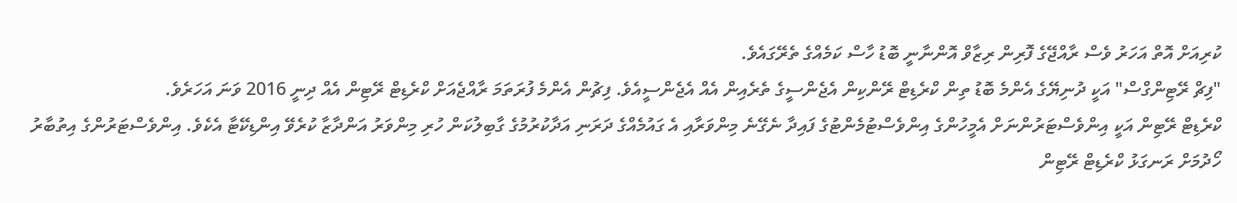ކުރިއަށް އޮތް އަހަރު ވެސް ރާއްޖޭގެ ފޮރިން ރިޒާވް އޮންނާނީ ބޮޑު ހާސް ކަމެއްގެ ތެރޭގައެވެ.
"ފިޗް ރޭޓިންގްސް" އަކީ ދުނިޔޭގެ އެންމެ ބޮޑު ތިން ކްރެޑިޓް ރޭންކިން އެޖެންސީގެ ތެރެއިން އެއް އެޖެންސީއެވެ. ފިޗުން އެންމެ ފުރަތަމަ ރާއްޖެއަށް ކްރެޑިޓް ރޭޓިން އެއް ދިނީ 2016 ވަނަ އަހަރެވެ.
ކްރެޑިޓް ރޭޓިން އަކީ އިންވެސްޓަރުންނަށް އެމީހުންގެ އިންވެސްޓުމެންޓުގެ ފައިދާ ނެގޭނެ މިންވަރާއި އެ ގައުމެއްގެ ދަރަނި އަދާކުރުމުގެ ގާބިލުކަން ހުރި މިންވަރު އަންދާޒާ ކުރެވޭ އިންޑިކޭޓާ އެކެވެ. އިންވެސްޓަރުންގެ އިތުބާރު ހޯދުމަށް ރަނގަޅު ކްރެޑިޓް ރޭޓިން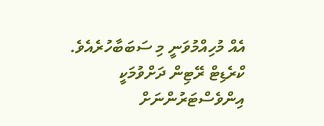އެއް މުހިއްމުވަނީ މި ސަބަބާހުރެއެވެ.
ކްރެޑިޓް ރޭޓިން ދަށްވުމަކީ އިންވެސްޓަރުންނަށް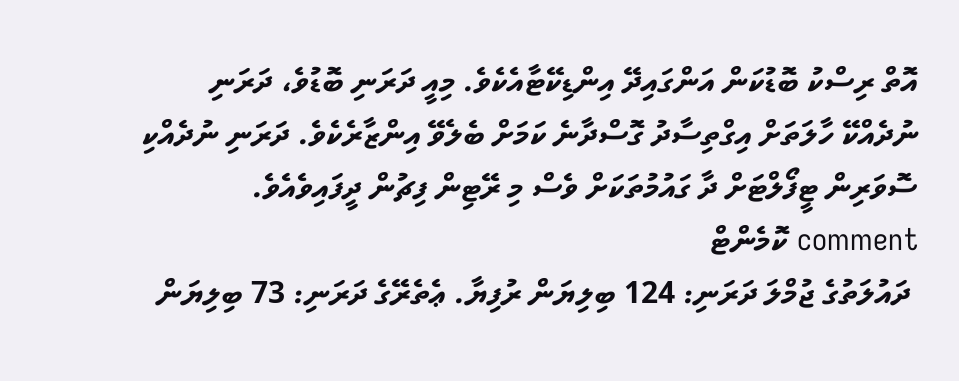އޮތް ރިސްކު ބޮޑުކަން އަންގައިދޭ އިންޑިކޭޓާއެކެވެ. މިއީ ދަރަނި ބޮޑުވެ، ދަރަނި ނުދެއްކޭ ހާލަތަށް އިގްތިސާދު ގޮސްދާނެ ކަމަށް ބެލެވޭ އިންޒާރެކެވެ. ދަރަނި ނުދެއްކި ސޮވަރިން ޓީފޯލްޓަށް ދާ ގައުމުތަކަށް ވެސް މި ރޭޓިން ފިޗުން ދީފައިވެއެވެ.
comment ކޮމެންޓް
 ދައުލަތުގެ ޖުމްލަ ދަރަނި: 124 ބިލިޔަން ރުފިޔާ. ޢެތެރޭގެ ދަރަނި: 73 ބިލިޔަން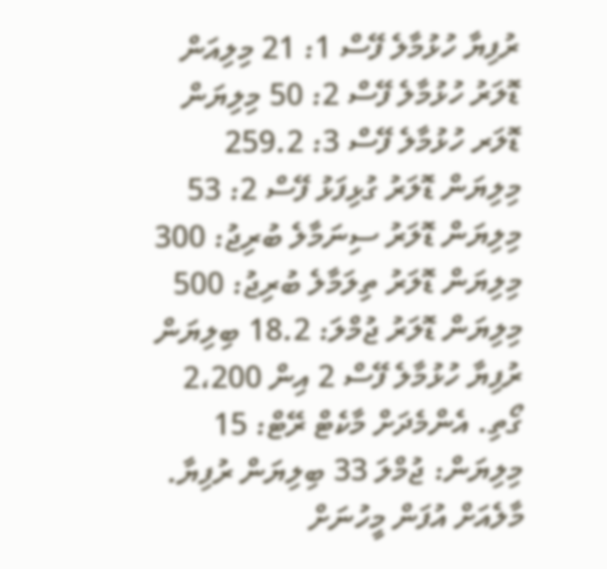ރުފިޔާ ހުޅުމާލެ ފޭސް 1: 21 މިލިއަން ޑޮލަރު ހުޅުމާލެ ފޭސް 2: 50 މިލިޔަން ޑޮލަރ ހުޅުމާލެ ފޭސް 3: 259.2 މިލިޔަން ޑޮލަރު ގުޅިފަޅު ފޭސް 2: 53 މިލިޔަން ޑޮލަރު ސިނަމާލެ ބުރިޖު: 300 މިލިޔަން ޑޮލަރު ތިލަމާލެ ބުރިޖު: 500 މިލިޔަން ޑޮލަރު ޖުމްލަ: 18.2 ބިލިޔަން ރުފިޔާ ހުޅުމާލެ ފޭސް 2 އިން 2،200 ގޯތި. އެންމެދަށް މާކެޓް ރޭޓް: 15 މިލިޔަން: ޖުމްލަ 33 ބިލިޔަން ރުފިޔާ. މާލެއަށް އުފަން މީހުނަށް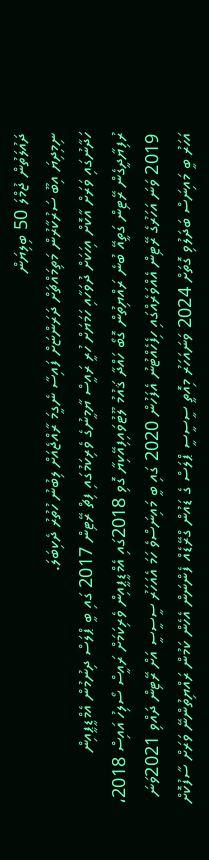ދައުލަތުން ޖުމްލަ 50 ބިލިޔަން
ނިމިދިޔަ އިބޫ ސަރުކާރުން މަތިމައްޗަށް ދަރަންޏަށް ފައިސާ ނެގީމަ ރާއްޖެއަށް ލިބުނު ހުތުރު ދެކިބަލަ.
ހަދާނުގައި ވަރަށް އާކޮށް އިހަކަށް ދުވަހާއި ހަމަޔަށް ހުރީ ރައީސް ޔާމީނުގެ ވެރިކަމުގައި ފިޗް ރޭޓިން 2017 ގައި ބީ ޕްލަސް ދިނުމުން އެމްޑީޕީއިން ރުފިޔާދީގެން ރޭޓިން ގަތީއޭ ބުނެ ރައްޔިތުން ގޮބޯ ހައްދާ ޤައުމު ލޫޓުވައިފިއޭކިޔާ ގޮވި 2018ގައި އެމްޑީޕީއިން ވެރިކަމަށް ރައީސް ސޯލިހު އައިސް 2018، 2019 ވަނަ އަހަރުގެ ރޭޓިން އެއްވަރެއްގައި ހިފެހެއްޓުނު އެފަހުން 2020 ގައި ބީ މައިނަސްވެ ހަމަ އެއަހަރު ސީސީސީ އަށް ރޭޓިން ދައްވި 2021ވަނަ އަހަރު ބީ މައިނަސް ބަދަލުވި ގޮތަށް 2024 ވަނައަހަރު މިއޮތީ ސީސީސީ ޕްލަސް ގެ ޑައުން ގްރޭޑެއް ފެންނަން އެހެން ކަމުން ރައްޔިތުންނޭ ވަރަށް ސާފުކޮށް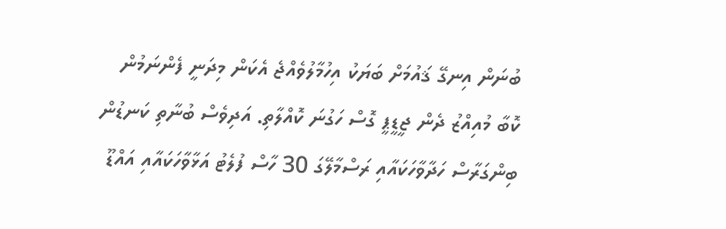ބުނަން އިނގޭ ޤައުމަށް ބަޔަކު އިހުމާލުވެއްޖެ އެކަން މިދަނީ ފެންނަމުން
ކޮބާ މުއިއްޒު ދެން ޖީޑީޕީ ގޮސް ހަގުނަ ކޮއްލާތި. އަދިވެސް ބުނާތި ކަނޑުން ބިންގަރާސް ހަދާވާހަކައާއި ރަސްމާލޭގަ 30 ހާސް ފުލެޓު އަޅާވާހަކައާއި އައްޑޫ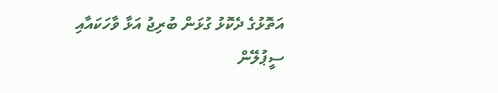އަތޮޅުގެ ދެކޮޅު ގުޅަން ބުރިޖު އަޅާ ވާހަކައާއި ސީޕުލޭން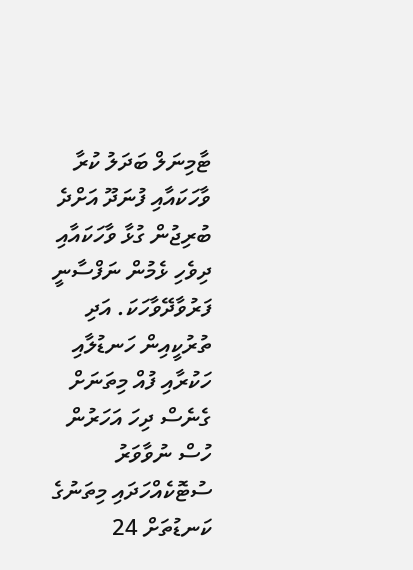ޓާމިނަލް ބަދަލު ކުރާ ވާހަކައާއި ފުނަދޫ އަށްދެ ބުރިޖުން ގުޅާ ވާހަކައާއި ދިވެހި ޅެމުން ނަފްސާނީ ފަރުވާދޭވާހަކަ. އަދި ތުރުކީއިން ހަނޑުލާއި ހަކުރާއި ފުއް މިތަނަށް ގެނެސް ދިހަ އަހަރުން ހުސް ނުވާވަރު ސުޓޮކެއްހަދައި މިތަނުގެ ކަނޑުތަށް 24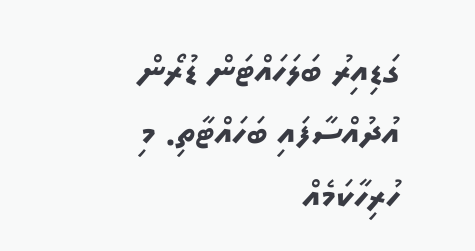ގަޑިއިރު ބަލަހައްޓަން ޑުރޯން އުދުއްސާފައި ބަހައްޓާތި. މި ހުރިހާކަމެއް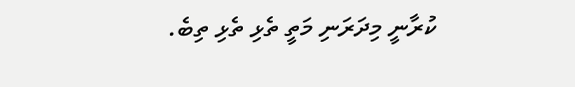ކުރާނީ މިދަރަނި މަތީ ތެޅި ތެޅި ތިބެ.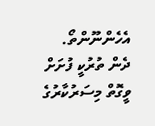އެހެންނޫންތޯ.
ދެން ތުރުކީ ފުށަށް ވީގޮތް މިސަރުކާރުގެ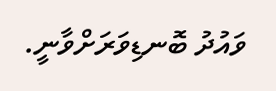ވައުދު ބޮނޑިވަރަށްވާނީ.